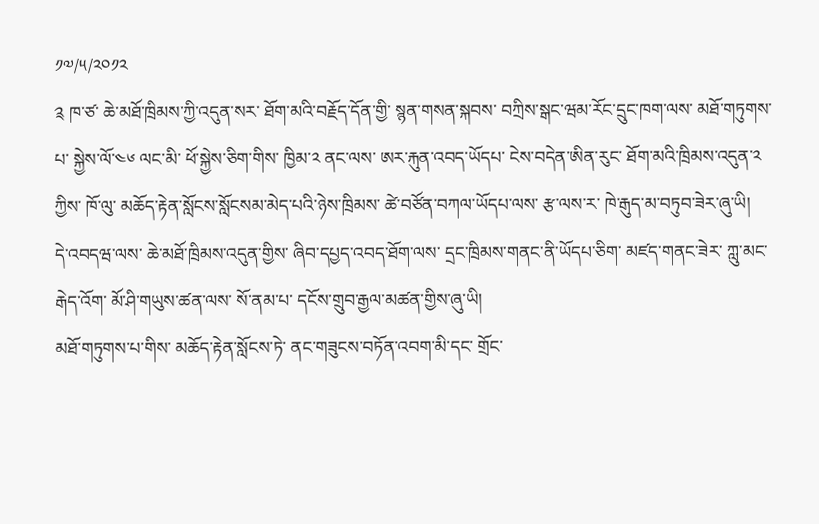༡༧/༥/༢༠༡༢
༉ ཁ་ཙ་ ཆེ་མཐོ་ཁྲིམས་ཀྱི་འདུན་སར་ ཐོག་མའི་བརྗོད་དོན་གྱི་ སྙན་གསན་སྐབས་ བཀྲིས་སྒང་ཝམ་རོང་དྲུང་ཁག་ལས་ མཐོ་གཏུགས་པ་ སྐྱེས་ལོ་༤༦ ལང་མི་ ཕོ་སྐྱེས་ཅིག་གིས་ ཁྱིམ་༢ ནང་ལས་ ཨར་རྐུན་འབད་ཡོདཔ་ ངེས་བདེན་ཨིན་རུང་ ཐོག་མའི་ཁྲིམས་འདུན་༢ ཀྱིས་ ཁོ་ལུ་ མཆོད་རྟེན་སློངས་སློངསམ་མེད་པའི་ཉེས་ཁྲིམས་ ཚེ་བཙོན་བཀལ་ཡོདཔ་ལས་ རྩ་ལས་ར་ ཁེ་རྒུད་མ་བཏུབ་ཟེར་ཞུ་ཡི།
དེ་འབདཝ་ལས་ ཆེ་མཐོ་ཁྲིམས་འདུན་གྱིས་ ཞིབ་དཔྱད་འབད་ཐོག་ལས་ དྲང་ཁྲིམས་གནང་ནི་ཡོདཔ་ཅིག་ མཛད་གནང་ཟེར་ ཀླུ་མང་རྒེད་འོག་ མོ་ཤི་གཡུས་ཚན་ལས་ སོ་ནམ་པ་ དངོས་གྲུབ་རྒྱལ་མཚན་གྱིས་ཞུ་ཡི།
མཐོ་གཏུགས་པ་གིས་ མཆོད་རྟེན་སློངས་ཏེ་ ནང་གཟུངས་བཏོན་འབག་མི་དང་ གྲོང་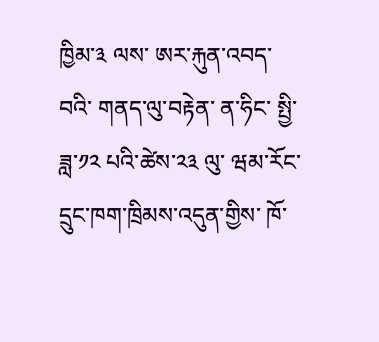ཁྱིམ་༣ ལས་ ཨར་རྐུན་འབད་བའི་ གནད་ལུ་བརྟེན་ ན་ཧིང་ སྤྱི་ཟླ་༡༢ པའི་ཚེས་༢༣ ལུ་ ཝམ་རོང་དྲུང་ཁག་ཁྲིམས་འདུན་གྱིས་ ཁོ་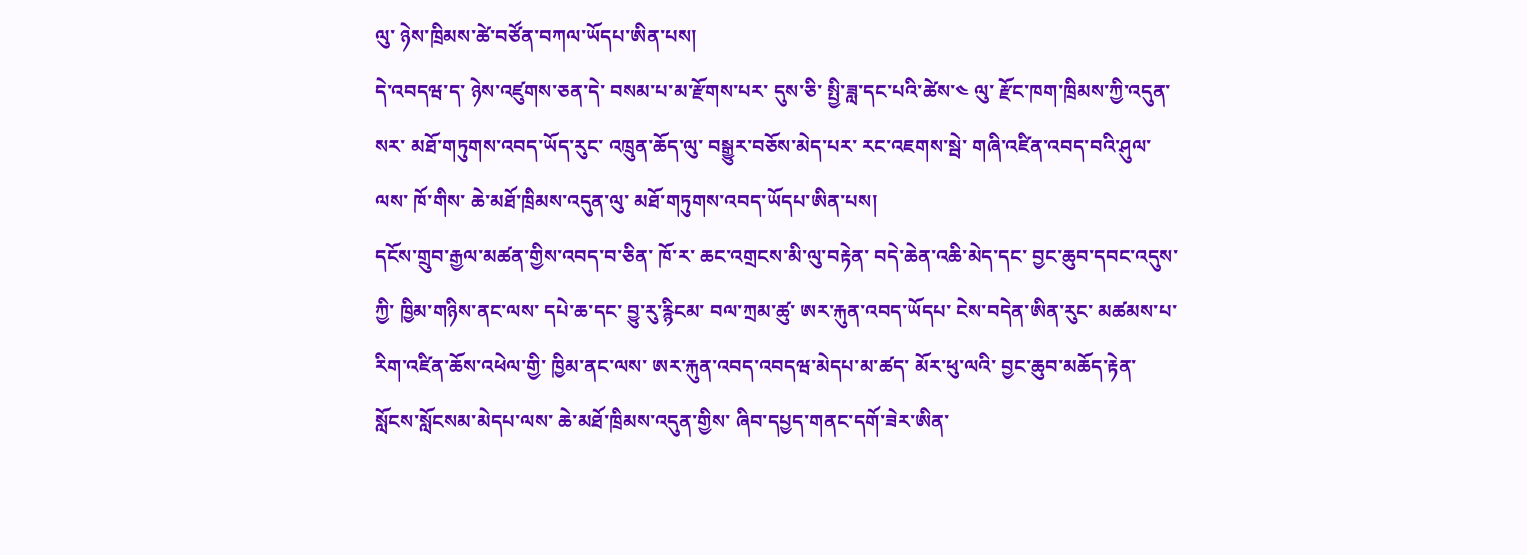ལུ་ ཉེས་ཁྲིམས་ཚེ་བཙོན་བཀལ་ཡོདཔ་ཨིན་པས།
དེ་འབདཝ་ད་ ཉེས་འཛུགས་ཅན་དེ་ བསམ་པ་མ་རྫོགས་པར་ དུས་ཅི་ སྤྱི་ཟླ་དང་པའི་ཚེས་༤ ལུ་ རྫོང་ཁག་ཁྲིམས་ཀྱི་འདུན་སར་ མཐོ་གཏུགས་འབད་ཡོད་རུང་ འཁྲུན་ཆོད་ལུ་ བསྒྱུར་བཅོས་མེད་པར་ རང་འཇགས་སྦེ་ གཞི་འཛིན་འབད་བའི་ཤུལ་ལས་ ཁོ་གིས་ ཆེ་མཐོ་ཁྲིམས་འདུན་ལུ་ མཐོ་གཏུགས་འབད་ཡོདཔ་ཨིན་པས།
དངོས་གྲུབ་རྒྱལ་མཚན་གྱིས་འབད་བ་ཅིན་ ཁོ་ར་ ཆང་འགྲངས་མི་ལུ་བརྟེན་ བདེ་ཆེན་འཆི་མེད་དང་ བྱང་ཆུབ་དབང་འདུས་ཀྱི་ ཁྱིམ་གཉིས་ནང་ལས་ དཔེ་ཆ་དང་ བྱུ་རུ་རྙིངམ་ བལ་ཀྲམ་ཚུ་ ཨར་རྐུན་འབད་ཡོདཔ་ ངེས་བདེན་ཨིན་རུང་ མཚམས་པ་རིག་འཛིན་ཆོས་འཕེལ་གྱི་ ཁྱིམ་ནང་ལས་ ཨར་རྐུན་འབད་འབདཝ་མེདཔ་མ་ཚད་ མོར་ཕུ་ལའི་ བྱང་ཆུབ་མཆོད་རྟེན་སློངས་སློངསམ་མེདཔ་ལས་ ཆེ་མཐོ་ཁྲིམས་འདུན་གྱིས་ ཞིབ་དཔྱད་གནང་དགོ་ཟེར་ཨིན་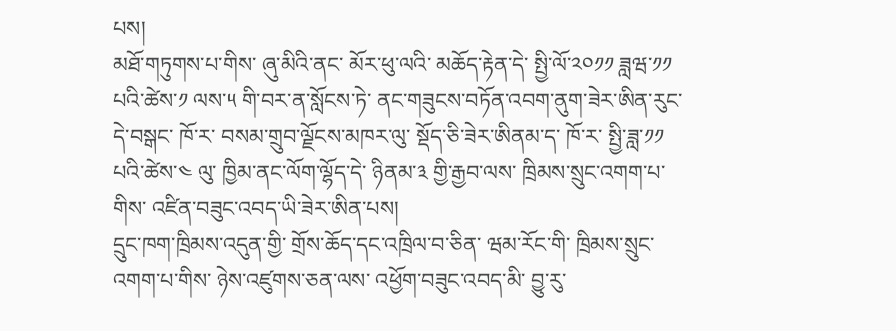པས།
མཐོ་གཏུགས་པ་གིས་ ཞུ་མིའི་ནང་ མོར་ཕུ་ལའི་ མཆོད་རྟེན་དེ་ སྤྱི་ལོ་༢༠༡༡ ཟླཝ་༡༡ པའི་ཚེས་༡ ལས་༥ གི་བར་ན་སློངས་ཏེ་ ནང་གཟུངས་བཏོན་འབག་ནུག་ཟེར་ཨིན་རུང་ དེ་བསྒང་ ཁོ་ར་ བསམ་གྲུབ་ལྗོངས་མཁར་ལུ་ སྡོད་ཅི་ཟེར་ཨིནམ་ད་ ཁོ་ར་ སྤྱི་ཟླ་༡༡ པའི་ཚེས་༤ ལུ་ ཁྱིམ་ནང་ལོག་ལྷོད་དེ་ ཉིནམ་༣ གྱི་རྒྱབ་ལས་ ཁྲིམས་སྲུང་འགག་པ་གིས་ འཛིན་བཟུང་འབད་ཡི་ཟེར་ཨིན་པས།
དྲུང་ཁག་ཁྲིམས་འདུན་གྱི་ གྲོས་ཆོད་དང་འཁྲིལ་བ་ཅིན་ ཝམ་རོང་གི་ ཁྲིམས་སྲུང་འགག་པ་གིས་ ཉེས་འཛུགས་ཅན་ལས་ འཕྱོག་བཟུང་འབད་མི་ བྱུ་རུ་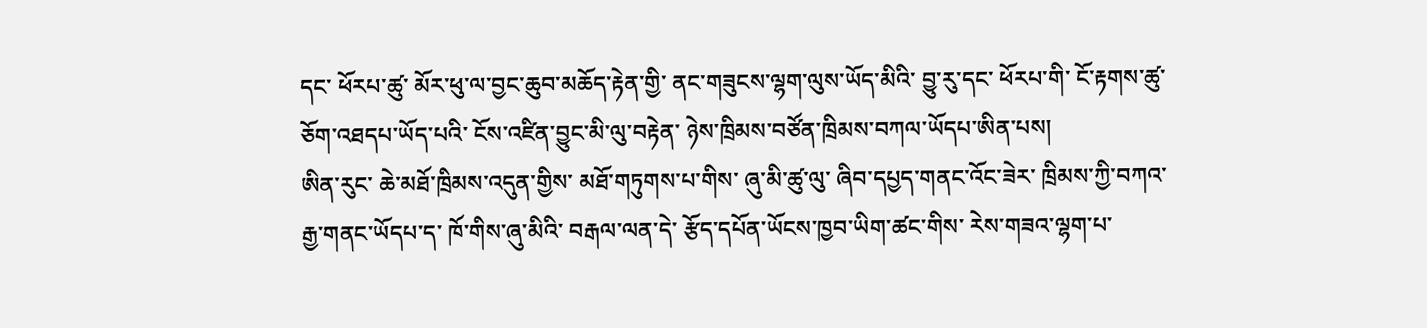དང་ ཕོརཔ་ཚུ་ མོར་ཕུ་ལ་བྱང་ཆུབ་མཆོད་རྟེན་གྱི་ ནང་གཟུངས་ལྷག་ལུས་ཡོད་མིའི་ བྱུ་རུ་དང་ ཕོརཔ་གི་ ངོ་རྟགས་ཚུ་ ཅོག་འཐདཔ་ཡོད་པའི་ ངོས་འཛིན་བྱུང་མི་ལུ་བརྟེན་ ཉེས་ཁྲིམས་བཙོན་ཁྲིམས་བཀལ་ཡོདཔ་ཨིན་པས།
ཨིན་རུང་ ཆེ་མཐོ་ཁྲིམས་འདུན་གྱིས་ མཐོ་གཏུགས་པ་གིས་ ཞུ་མི་ཚུ་ལུ་ ཞིབ་དཔྱད་གནང་འོང་ཟེར་ ཁྲིམས་ཀྱི་བཀའ་རྒྱ་གནང་ཡོདཔ་ད་ ཁོ་གིས་ཞུ་མིའི་ བརྒལ་ལན་དེ་ རྩོད་དཔོན་ཡོངས་ཁྱབ་ཡིག་ཚང་གིས་ རེས་གཟའ་ལྷག་པ་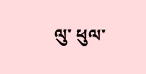ལུ་ ཕུལ་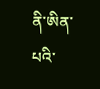ནི་ཨིན་པའི་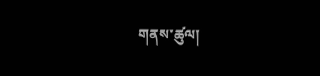གནས་ཚུལ།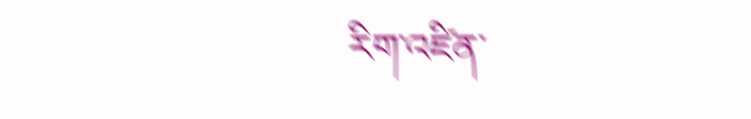རིག་འཛིན་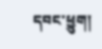དབང་ཕྱུག།